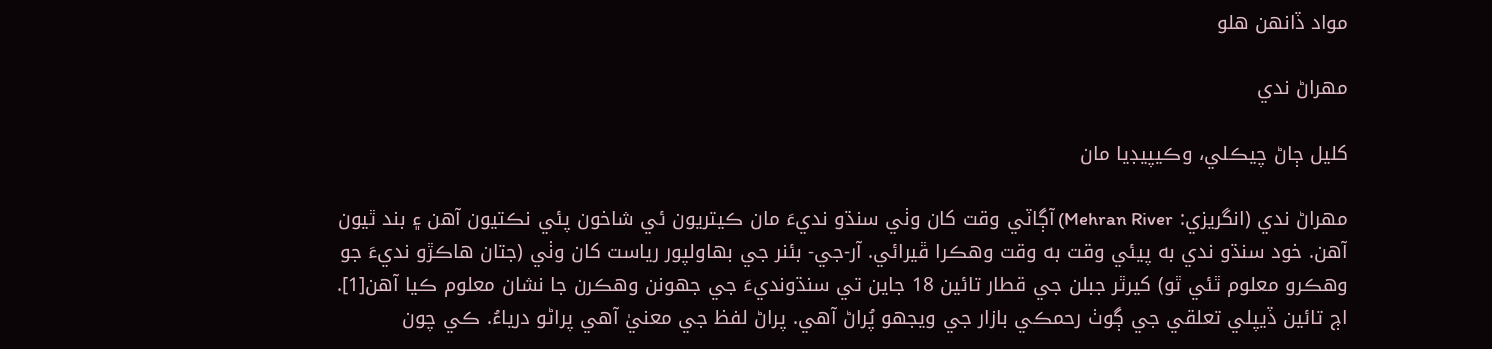مواد ڏانھن هلو

مھراڻ ندي

کليل ڄاڻ چيڪلي، وڪيپيڊيا مان

مهراڻ ندي (انگريزي: Mehran River) آڳاٽي وقت کان وٺي سنڌو نديءَ مان ڪيتريون ئي شاخون پئي نڪتيون آهن ۽ بند ٿيون آهن. خود سنڌو ندي به پيئي وقت به وقت وهڪرا ڦيرائي. آر-جي- بئنر جي بھاولپور رياست کان وٺي (جتان هاڪڙو نديءَ جو وهڪرو معلوم ٿئي ٿو) کيرٿر جبلن جي قطار تائين 18 جاين تي سنڌونديءَ جي جهونن وهڪرن جا نشان معلوم ڪيا آهن[1]. اڄ تائين ڏيپلي تعلقي جي ڳوٺ رحمڪي بازار جي ويجهو پُراڻ آهي. پراڻ لفظ جي معنيٰ آهي پراڻو درياءُ. ڪي چون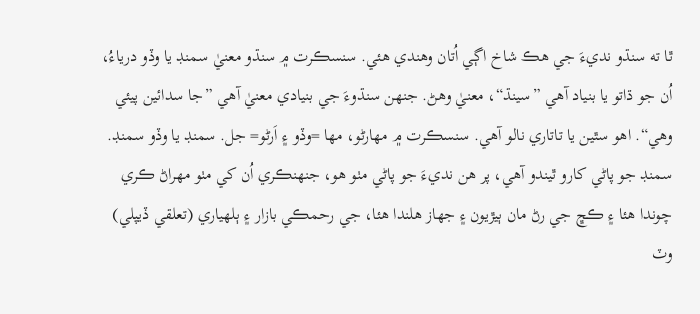ٿا ته سنڌو نديءَ جي هڪ شاخ اڳي اُتان وهندي هئي. سنسڪرت ۾ سنڌو معنيٰ سمنڊ يا وڏو درياءُ، اُن جو ڌاتو يا بنياد آهي ”سينڌ“، معنيٰ وهڻ. جنهن سنڌوءَ جي بنيادي معنيٰ آهي ”جا سدائين پيئي وهي“. اهو سٿين يا تاتاري نالو آهي. سنسڪرت ۾ مهارڻو، مها =وڏو ۽ اَرڻو= جل. سمنڊ يا وڏو سمنڊ. سمنڊ جو پاڻي کارو ٿيندو آهي، پر هن نديءَ جو پاڻي مٺو هو، جنهنڪري اُن کي مٺو مهراڻ ڪري چوندا هئا ۽ ڪڇ جي رڻ مان ٻيڙيون ۽ جهاز هلندا هئا، جي رحمڪي بازار ۽ ٻلهياري (تعلقي ڏيپلي) وٽ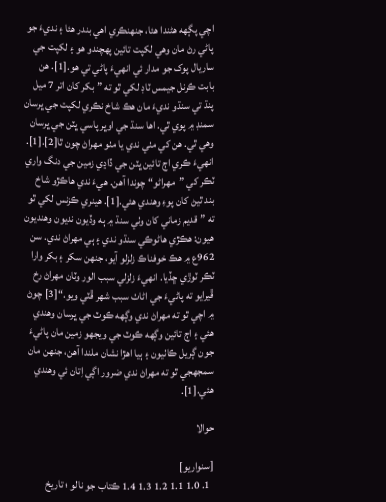اچي پڳهه هڻندا هئا، جنهنڪري اهي بندر هئا ۽ نديءَ جو پاڻي رڻ مان وهي لکپت تائين پهچندو هو ۽ لکپت جي ساريال پوک جو مدار ئي انهيءَ پاڻي تي هو.[1]. هن بابت ڪرنل جيمس ٽاڊ لکي ٿو ته ”بکر کان اتر 7 ميل پنڌ تي سنڌو نديءَ مان هڪ شاخ نڪري لکپت جي ڀرسان سمنڊ ۾ پوي ٿي. اها سنڌ جي اوڀر پاسي ڀٽن جي ڀرسان وهي ٿي. هن کي مٺي ندي يا مٺو مهراڻ چون ٿا[2].[1]. انهيءَ ڪري اڄ تائين ڀٽن جي ڏاڍي زمين جي دنگ واري ٽڪر کي ”مهراڻو“ چوندا آهن. هيءَ ندي هاڪڙو شاخ بند ٿيڻ کان پوءِ وهندي هئي.[1]. هينري ڪزنس لکي ٿو ته ”قديم زماني کان وٺي سنڌ ۾ ٻه وڏيون نديون وهنديون هيون: هڪڙي هاڻوڪي سنڌو ندي ۽ ٻي مهراڻ ندي. سن 962ع ۾ هڪ خوفناڪ زلزلو آيو، جنهن سکر ۽ بکر وارا ٽڪر ٽوڙي ڇڏيا. انهيءَ زلزلي سبب الور وٽان مهراڻ رخ ڦيرايو ته پاڻيءَ جي اڻاٺ سبب شهر ڦٽي ويو.“[3] چوڻ ۾ اچي ٿو ته مهراڻ ندي وڳهه ڪوٽ جي ڀرسان وهندي هئي ۽ اڄ تائين وڳهه ڪوٽ جي ويجهو زمين مان پاڻيءَ جون ڳريل ڪاٺيون ۽ ٻيا اهڙا نشان ملندا آهن، جنهن مان سمجهجي ٿو ته مهراڻ ندي ضرور اڳي اِتان ئي وهندي هئي.[1].

حوالا

[سنواريو]
  1. 1.0 1.1 1.2 1.3 1.4 ڪتاب جو نالو ؛ تاريخ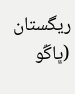ريگستان (ڀاڱو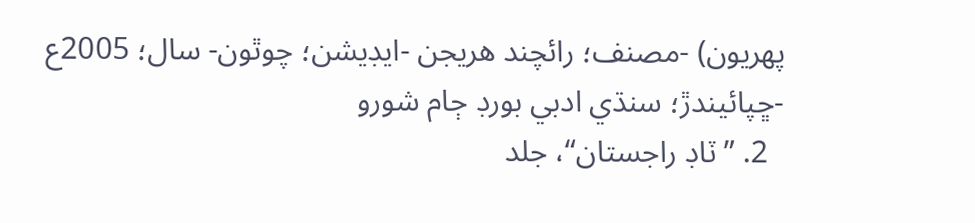پهريون) -مصنف؛ رائچند هريجن -ايڊيشن؛ چوٿون- سال؛ 2005ع -ڇپائيندڙ؛ سنڌي ادبي بورڊ ڄام شورو
  2. ”ٽاڊ راجستان“، جلد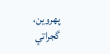پهروين، گجراتي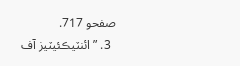صفحو 717.
  3. ”ائنٽيڪئيٽيز آف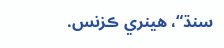سنڌ“، هينري ڪزنس.